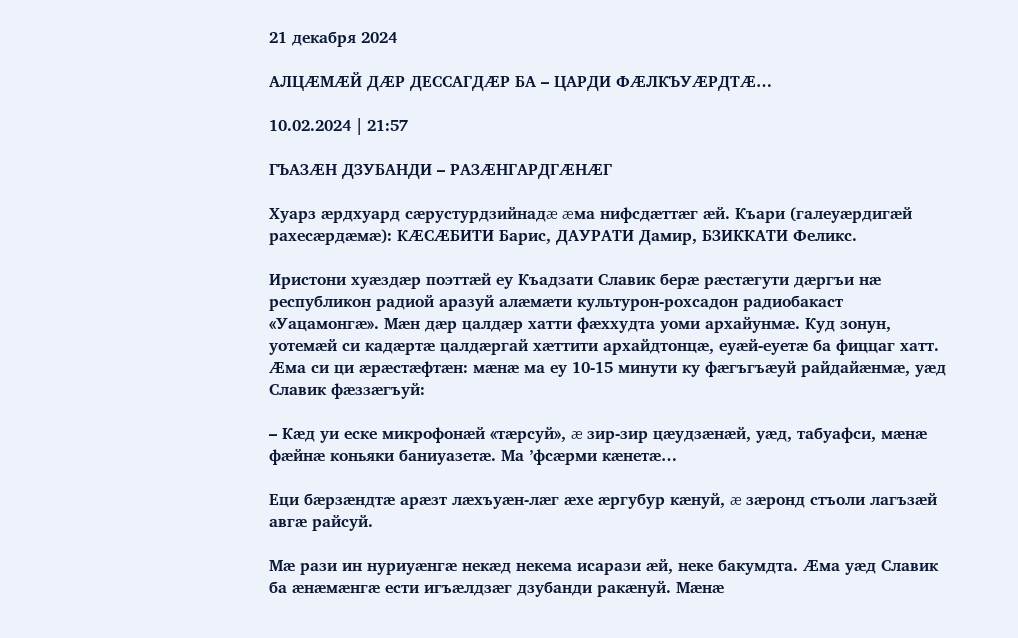21 декабря 2024

АЛЦÆМÆЙ ДÆР ДЕССАГДÆР БА – ЦАРДИ ФÆЛКЪУÆРДТÆ…

10.02.2024 | 21:57

ГЪАЗÆН ДЗУБАНДИ – РАЗÆНГАРДГÆНÆГ

Хуарз æрдхуард сæрустурдзийнадæ æма нифсдæттæг æй. Къари (галеуæрдигæй рахесæрдæмæ): КÆСÆБИТИ Барис, ДАУРАТИ Дамир, БЗИККАТИ Феликс.

Иристони хуæздæр поэттæй еу Къадзати Славик берæ рæстæгути дæргъи нæ республикон радиой аразуй алæмæти культурон-рохсадон радиобакаст «Уацамонгæ». Мæн дæр цалдæр хатти фæххудта уоми архайунмæ. Куд зонун, уотемæй си кадæртæ цалдæргай хæттити архайдтонцæ, еуæй-еуетæ ба фиццаг хатт. Æма си ци æрæстæфтæн: мæнæ ма еу 10-15 минути ку фæгъгъæуй райдайæнмæ, уæд Славик фæззæгъуй:

– Кæд уи еске микрофонæй «тæрсуй», æ зир-зир цæудзæнæй, уæд, табуафси, мæнæ фæйнæ коньяки баниуазетæ. Ма ’фсæрми кæнетæ…

Еци бæрзæндтæ арæзт лæхъуæн-лæг æхе æргубур кæнуй, æ зæронд стъоли лагъзæй авгæ райсуй.

Мæ рази ин нуриуæнгæ некæд некема исарази æй, неке бакумдта. Æма уæд Славик ба æнæмæнгæ ести игъæлдзæг дзубанди ракæнуй. Мæнæ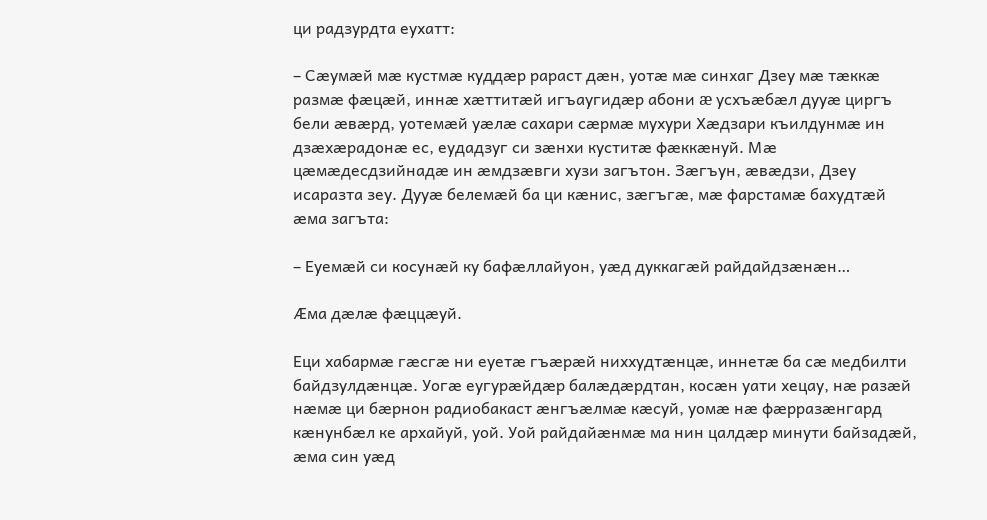ци радзурдта еухатт:

– Сæумæй мæ кустмæ куддæр рараст дæн, уотæ мæ синхаг Дзеу мæ тæккæ размæ фæцæй, иннæ хæттитæй игъаугидæр абони æ усхъæбæл дууæ циргъ бели æвæрд, уотемæй уæлæ сахари сæрмæ мухури Хæдзари къилдунмæ ин дзæхæрадонæ ес, еудадзуг си зæнхи куститæ фæккæнуй. Мæ цæмæдесдзийнадæ ин æмдзæвги хузи загътон. Зæгъун, æвæдзи, Дзеу исаразта зеу. Дууæ белемæй ба ци кæнис, зæгъгæ, мæ фарстамæ бахудтæй æма загъта:

– Еуемæй си косунæй ку бафæллайуон, уæд дуккагæй райдайдзæнæн…

Æма дæлæ фæццæуй.

Еци хабармæ гæсгæ ни еуетæ гъæрæй ниххудтæнцæ, иннетæ ба сæ медбилти байдзулдæнцæ. Уогæ еугурæйдæр балæдæрдтан, косæн уати хецау, нæ разæй нæмæ ци бæрнон радиобакаст æнгъæлмæ кæсуй, уомæ нæ фæрразæнгард кæнунбæл ке архайуй, уой. Уой райдайæнмæ ма нин цалдæр минути байзадæй, æма син уæд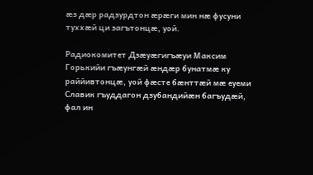æз дæр радзурдтон æрæги мин нæ фусуни туххæй ци загътонцæ, уой.

Радиокомитет Дзæуæгигъæуи Максим Горькийи гъæунгæй æндæр бунатмæ ку раййивтонцæ, уой фæсте бæнттæй мæ еуеми Славик гъуддагон дзубандийæн багъудæй, фал ин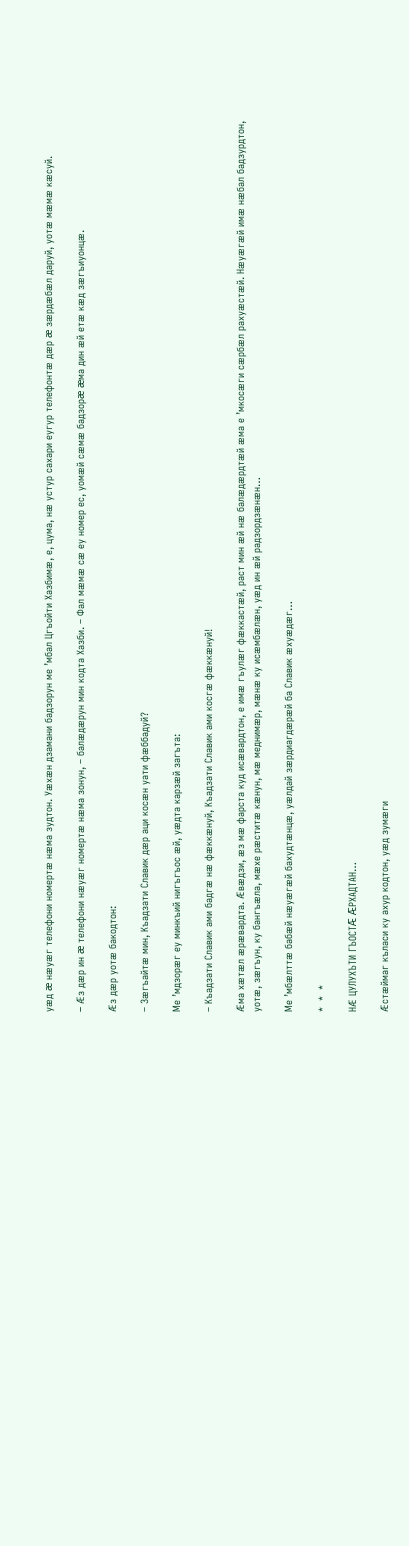уæд æ нæуæг телефони номертæ нæма зудтон. Уæхæн дзамани бадзорун ме ’мбал Цгъойти Хазбимæ, е, цума, нæ устур сахари еугур телефонтæ дæр æ зæрдæбæл даруй, уотæ мæмæ кæсуй.

– Æз дæр ин æ телефони нæуæг номертæ нæма зонун, – балæдæрун мин кодта Хазби. – Фал мæмæ сæ еу номер ес, уомæй сæмæ бадзорæ æма дин æй етæ кæд зæгъиуонцæ.

Æз дæр уотæ бакодтон:

– Зæгъайтæ мин, Къадзати Славик дæр аци косæн уати фæббадуй?

Ме ’мдзорæг еу минкъий нигъгъос æй, уæдта карзæй загъта:

– Къадзати Славик ами бадгæ нæ фæккæнуй, Къадзати Славик ами косгæ фæккæнуй!

Æма хæтæл æрæвардта. Æвæдзи, æз мæ фарста куд исæвардтон, е имæ гъулæг фæккастæй, раст мин æй нæ балæдæрдтæй æма е ’мкосæги сæрбæл рахуæстæй. Нæуæгæй имæ нæбал бадзурдтон, уотæ, зæгъун, ку бангъæла, мæхе рæститæ кæнун, мæ меднимæр, мæнæ ку исæмбæлæн, уæд ин æй радзордзæнæн…

Ме ’мбæлттæ бабæй нæуæгæй бахудтæнцæ, уæлдай зæрдиагдæрæй ба Славик æхуæдæг…

*  *  *

НÆ ЦУЛУХЪТИ ГЪОСТÆ ÆРХАДТАН…

Æстæймаг къласи ку ахур кодтон, уæд зумæги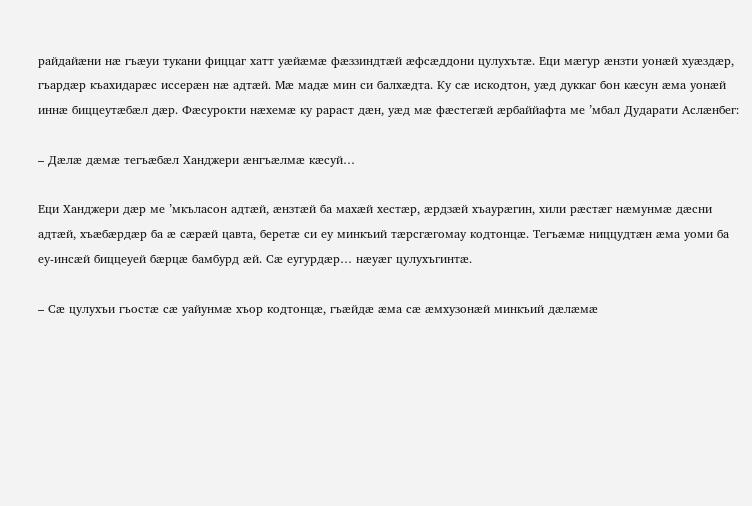райдайæни нæ гъæуи тукани фиццаг хатт уæйæмæ фæззиндтæй æфсæддони цулухътæ. Еци мæгур æнзти уонæй хуæздæр, гъардæр къахидарæс иссерæн нæ адтæй. Мæ мадæ мин си балхæдта. Ку сæ искодтон, уæд дуккаг бон кæсун æма уонæй иннæ биццеутæбæл дæр. Фæсурокти нæхемæ ку рараст дæн, уæд мæ фæстегæй æрбаййафта ме ’мбал Дударати Аслæнбег:

– Дæлæ дæмæ тегъæбæл Ханджери æнгъæлмæ кæсуй…

Еци Ханджери дæр ме ’мкъласон адтæй, æнзтæй ба махæй хестæр, æрдзæй хъаурæгин, хили рæстæг нæмунмæ дæсни адтæй, хъæбæрдæр ба æ сæрæй цавта, беретæ си еу минкъий тæрсгæгомау кодтонцæ. Тегъæмæ ниццудтæн æма уоми ба еу-инсæй биццеуей бæрцæ бамбурд æй. Сæ еугурдæр… нæуæг цулухъгинтæ.

– Сæ цулухъи гъостæ сæ уайунмæ хъор кодтонцæ, гъæйдæ æма сæ æмхузонæй минкъий дæлæмæ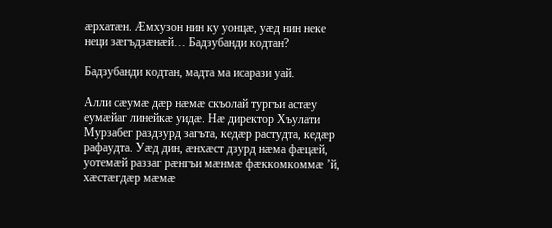æрхатæн. Æмхузон нин ку уонцæ, уæд нин неке неци зæгъдзæнæй… Бадзубанди кодтан?

Бадзубанди кодтан, мадта ма исарази уай.

Алли сæумæ дæр нæмæ скъолай тургъи астæу еумæйаг линейкæ уидæ. Нæ директор Хъулати Мурзабег раздзурд загъта, кедæр растудта, кедæр рафаудта. Уæд дин, æнхæст дзурд нæма фæцæй, уотемæй раззаг рæнгъи мæнмæ фæккомкоммæ ’й, хæстæгдæр мæмæ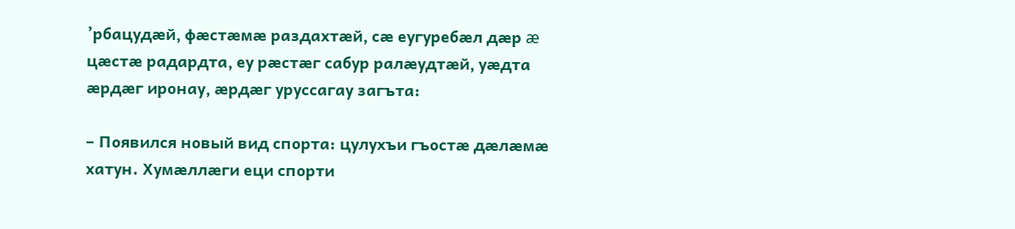’рбацудæй, фæстæмæ раздахтæй, сæ еугуребæл дæр æ цæстæ радардта, еу рæстæг сабур ралæудтæй, уæдта æрдæг иронау, æрдæг уруссагау загъта:

– Появился новый вид спорта: цулухъи гъостæ дæлæмæ хатун. Хумæллæги еци спорти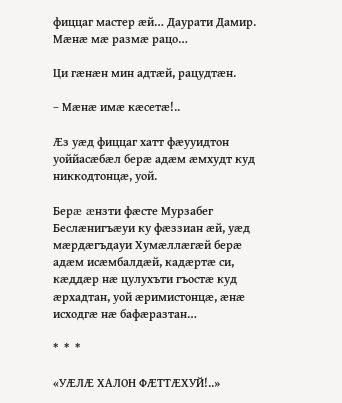фиццаг мастер æй… Даурати Дамир. Мæнæ мæ размæ рацо…

Ци гæнæн мин адтæй, рацудтæн.

– Мæнæ имæ кæсетæ!..

Æз уæд фиццаг хатт фæууидтон уоййасæбæл берæ адæм æмхудт куд никкодтонцæ, уой.

Берæ æнзти фæсте Мурзабег Беслæнигъæуи ку фæззиан æй, уæд мæрдæгъдауи Хумæллæгæй берæ адæм исæмбалдæй, кадæртæ си, кæддæр нæ цулухъти гъостæ куд æрхадтан, уой æримистонцæ, æнæ исходгæ нæ бафæразтан…

*  *  *

«УÆЛÆ ХАЛОН ФÆТТÆХУЙ!..»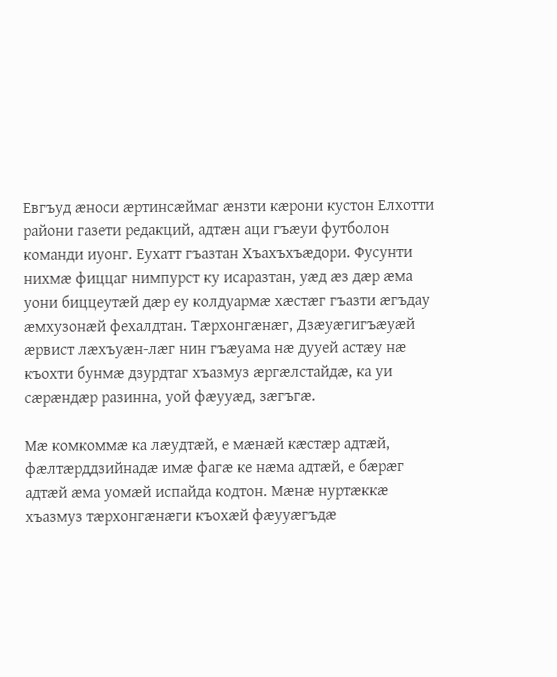Евгъуд æноси æртинсæймаг æнзти кæрони кустон Елхотти райони газети редакций, адтæн аци гъæуи футболон команди иуонг. Еухатт гъазтан Хъахъхъæдори. Фусунти нихмæ фиццаг нимпурст ку исаразтан, уæд æз дæр æма уони биццеутæй дæр еу колдуармæ хæстæг гъазти æгъдау æмхузонæй фехалдтан. Тæрхонгæнæг, Дзæуæгигъæуæй æрвист лæхъуæн-лæг нин гъæуама нæ дууей астæу нæ къохти бунмæ дзурдтаг хъазмуз æргæлстайдæ, ка уи сæрæндæр разинна, уой фæууæд, зæгъгæ.

Мæ комкоммæ ка лæудтæй, е мæнæй кæстæр адтæй, фæлтæрддзийнадæ имæ фагæ ке нæма адтæй, е бæрæг адтæй æма уомæй испайда кодтон. Мæнæ нуртæккæ хъазмуз тæрхонгæнæги къохæй фæууæгъдæ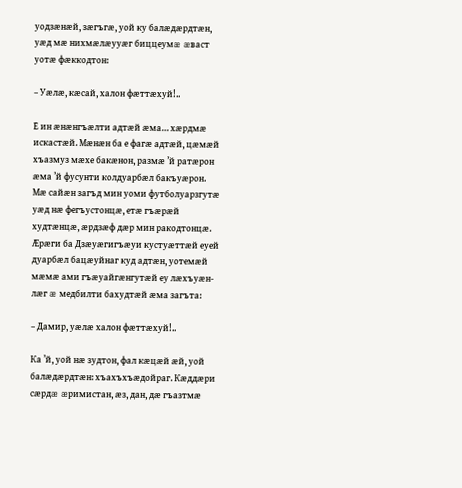уодзæнæй, зæгъгæ, уой ку балæдæрдтæн, уæд мæ нихмæлæууæг биццеумæ æваст уотæ фæккодтон:

– Уæлæ, кæсай, халон фæттæхуй!..

Е ин æнæнгъæлти адтæй æма… хæрдмæ искастæй. Мæнæн ба е фагæ адтæй, цæмæй хъазмуз мæхе бакæнон, размæ ’й ратæрон æма ’й фусунти колдуарбæл бакъуæрон. Мæ сайæн загъд мин уоми футболуарзгутæ уæд нæ фегъустонцæ, етæ гъæрæй худтæнцæ, æрдзæф дæр мин ракодтонцæ. Æрæги ба Дзæуæгигъæуи кустуæттæй еуей дуарбæл бацæуйнаг куд адтæн, уотемæй мæмæ ами гъæуайгæнгутæй еу лæхъуæн-лæг æ медбилти бахудтæй æма загъта:

– Дамир, уæлæ халон фæттæхуй!..

Ка ’й, уой нæ зудтон, фал кæцæй æй, уой балæдæрдтæн: хъахъхъæдойраг. Кæддæри сæрдæ æримистан, æз, дан, дæ гъазтмæ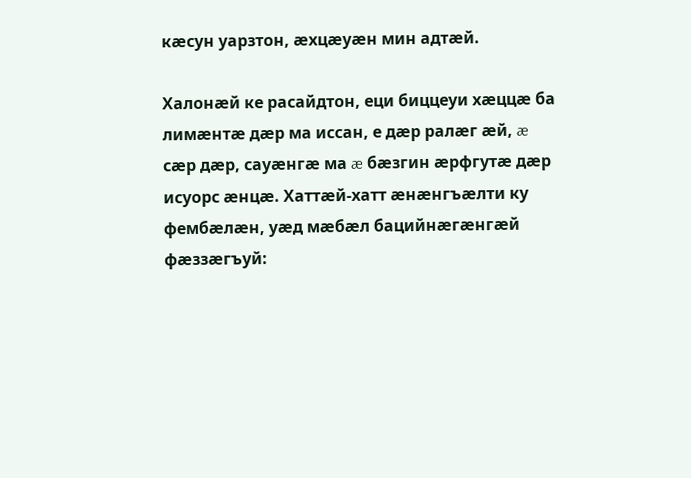кæсун уарзтон, æхцæуæн мин адтæй.

Халонæй ке расайдтон, еци биццеуи хæццæ ба лимæнтæ дæр ма иссан, е дæр ралæг æй, æ сæр дæр, сауæнгæ ма æ бæзгин æрфгутæ дæр исуорс æнцæ. Хаттæй-хатт æнæнгъæлти ку фембæлæн, уæд мæбæл бацийнæгæнгæй фæззæгъуй: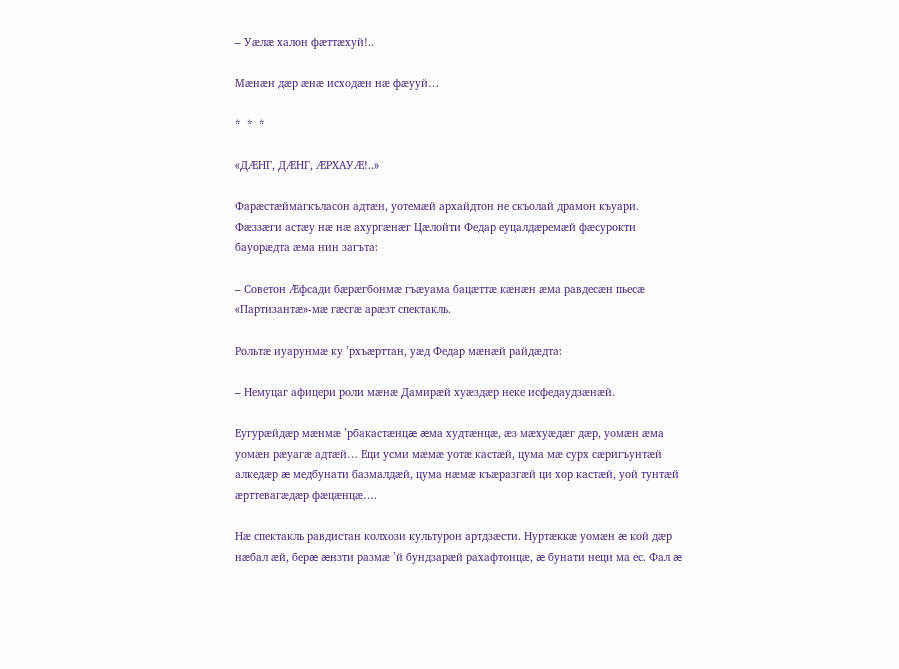– Уæлæ халон фæттæхуй!..

Мæнæн дæр æнæ исходæн нæ фæууй…

*  *  *

«ДÆНГ, ДÆНГ, ÆРХАУÆ!..»

Фарæстæймагкъласон адтæн, уотемæй архайдтон не скъолай драмон къуари. Фæззæги астæу нæ нæ ахургæнæг Цæлойти Федар еуцалдæремæй фæсурокти бауорæдта æма нин загъта:

– Советон Æфсади бæрæгбонмæ гъæуама бацæттæ кæнæн æма равдесæн пьесæ «Партизантæ»-мæ гæсгæ арæзт спектакль.

Рольтæ иуарунмæ ку ’рхъæрттан, уæд Федар мæнæй райдæдта:

– Немуцаг афицери роли мæнæ Дамирæй хуæздæр неке исфедаудзæнæй.

Еугурæйдæр мæнмæ ’рбакастæнцæ æма худтæнцæ, æз мæхуæдæг дæр, уомæн æма уомæн рæуагæ адтæй… Еци усми мæмæ уотæ кастæй, цума мæ сурх сæригъунтæй алкедæр æ медбунати базмалдæй, цума нæмæ къæразгæй ци хор кастæй, уой тунтæй æрттевагæдæр фæцæнцæ….

Нæ спектакль равдистан колхози культурон артдзæсти. Нуртæккæ уомæн æ кой дæр нæбал æй, берæ æнзти размæ ’й бундзарæй рахафтонцæ, æ бунати неци ма ес. Фал æ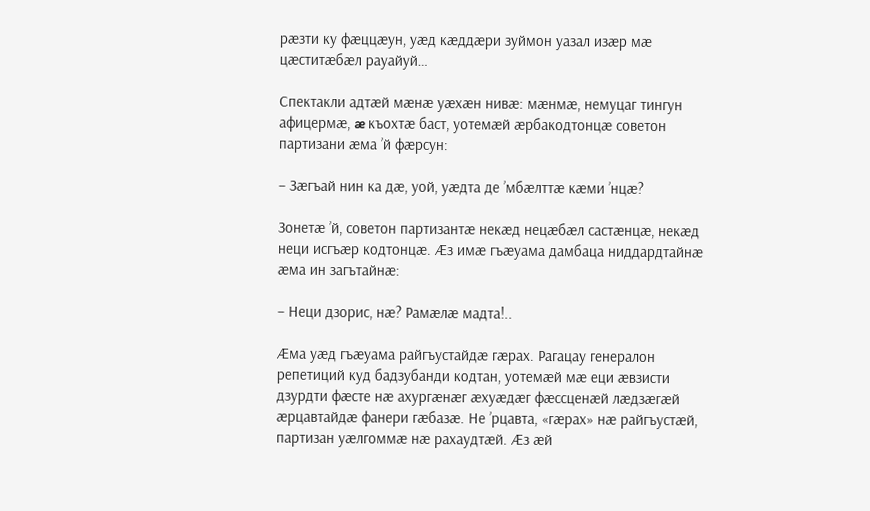рæзти ку фæццæун, уæд кæддæри зуймон уазал изæр мæ цæститæбæл рауайуй…

Спектакли адтæй мæнæ уæхæн нивæ: мæнмæ, немуцаг тингун афицермæ, æ къохтæ баст, уотемæй æрбакодтонцæ советон партизани æма ’й фæрсун:

– Зæгъай нин ка дæ, уой, уæдта де ’мбæлттæ кæми ’нцæ?

Зонетæ ’й, советон партизантæ некæд нецæбæл састæнцæ, некæд неци исгъæр кодтонцæ. Æз имæ гъæуама дамбаца ниддардтайнæ æма ин загътайнæ:

– Неци дзорис, нæ? Рамæлæ мадта!..

Æма уæд гъæуама райгъустайдæ гæрах. Рагацау генералон репетиций куд бадзубанди кодтан, уотемæй мæ еци æвзисти дзурдти фæсте нæ ахургæнæг æхуæдæг фæссценæй лæдзæгæй æрцавтайдæ фанери гæбазæ. Не ’рцавта, «гæрах» нæ райгъустæй, партизан уæлгоммæ нæ рахаудтæй. Æз æй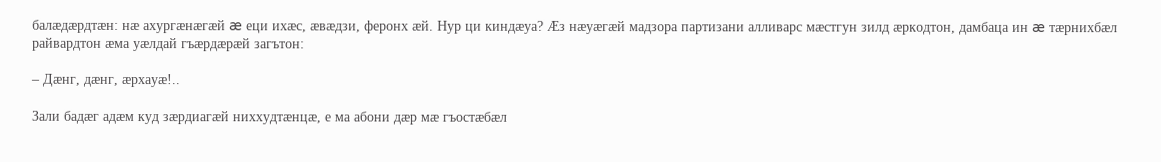балæдæрдтæн: нæ ахургæнæгæй æ еци ихæс, æвæдзи, феронх æй. Нур ци киндæуа? Æз нæуæгæй мадзора партизани алливарс мæстгун зилд æркодтон, дамбаца ин æ тæрнихбæл райвардтон æма уæлдай гъæрдæрæй загътон:

– Дæнг, дæнг, æрхауæ!..

Зали бадæг адæм куд зæрдиагæй ниххудтæнцæ, е ма абони дæр мæ гъостæбæл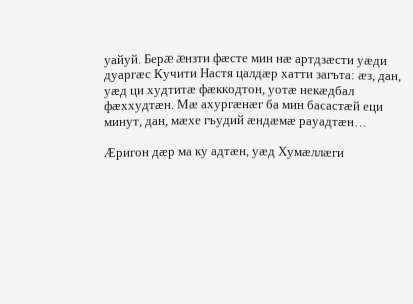уайуй. Берæ æнзти фæсте мин нæ артдзæсти уæди дуаргæс Кучити Настя цалдæр хатти загъта: æз, дан, уæд ци худтитæ фæккодтон, уотæ некæдбал фæххудтæн. Мæ ахургæнæг ба мин басастæй еци минут, дан, мæхе гъудий æндæмæ рауадтæн…

Æригон дæр ма ку адтæн, уæд Хумæллæги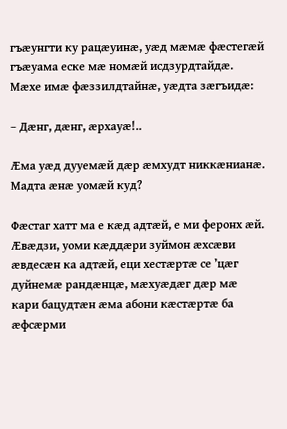гъæунгти ку рацæуинæ, уæд мæмæ фæстегæй гъæуама еске мæ номæй исдзурдтайдæ. Мæхе имæ фæззилдтайнæ, уæдта зæгъидæ:

– Дæнг, дæнг, æрхауæ!..

Æма уæд дууемæй дæр æмхудт никкæнианæ. Мадта æнæ уомæй куд?

Фæстаг хатт ма е кæд адтæй, е ми феронх æй. Æвæдзи, уоми кæддæри зуймон æхсæви æвдесæн ка адтæй, еци хестæртæ се ’цæг дуйнемæ рандæнцæ, мæхуæдæг дæр мæ кари бацудтæн æма абони кæстæртæ ба æфсæрми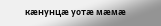кæнунцæ уотæ мæмæ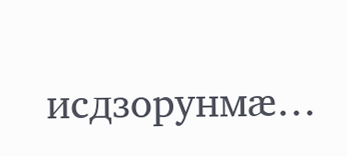исдзорунмæ…